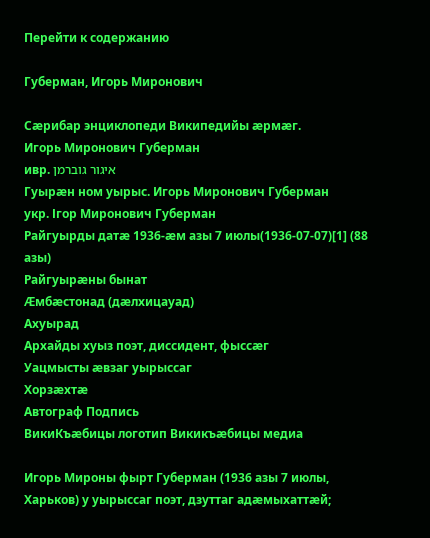Перейти к содержанию

Губерман, Игорь Миронович

Сæрибар энциклопеди Википедийы æрмæг.
Игорь Миронович Губерман
ивр. איגור גוברמן
Гуырæн ном уырыс. Игорь Миронович Губерман
укр. Ігор Миронович Губерман
Райгуырды датæ 1936-æм азы 7 июлы(1936-07-07)[1] (88 азы)
Райгуырæны бынат
Æмбæстонад (дæлхицауад)
Ахуырад
Архайды хуыз поэт, диссидент, фыссæг
Уацмысты æвзаг уырыссаг
Хорзæхтæ
Автограф Подпись
ВикиКъæбицы логотип Викикъæбицы медиа

Игорь Мироны фырт Губерман (1936 азы 7 июлы, Харьков) у уырыссаг поэт, дзуттаг адæмыхаттæй;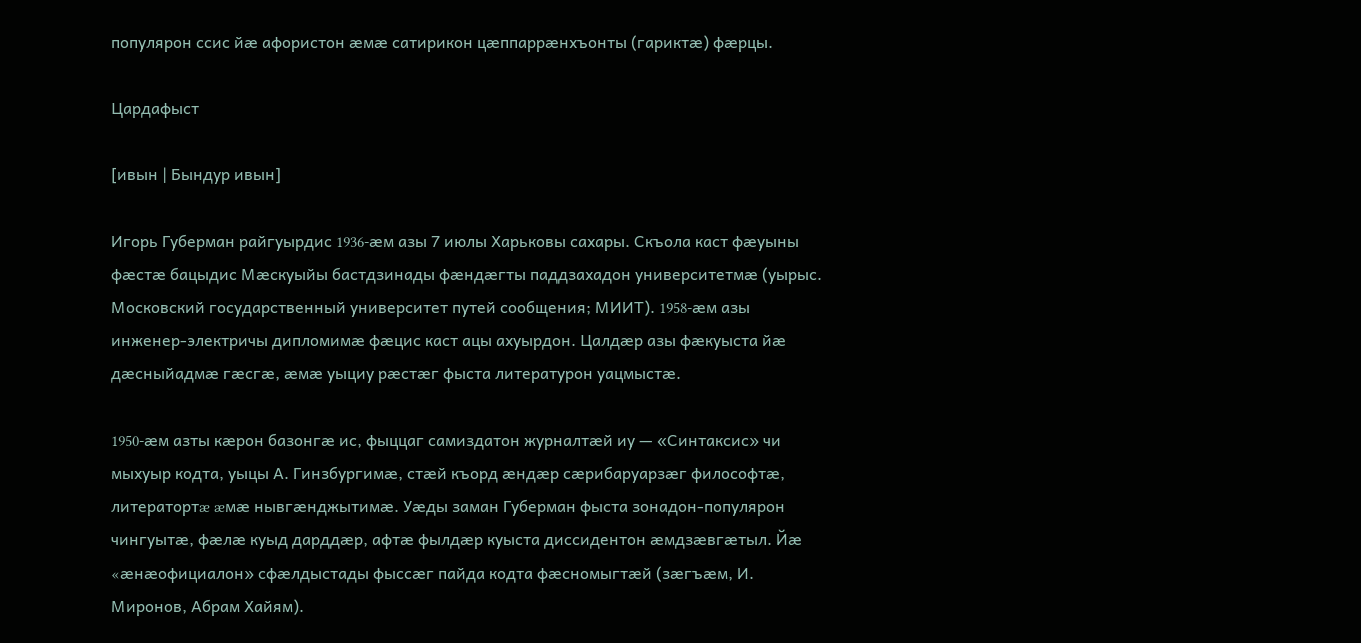популярон ссис йæ афористон æмæ сатирикон цæппаррæнхъонты (гариктæ) фæрцы.

Цардафыст

[ивын | Бындур ивын]

Игорь Губерман райгуырдис 1936-æм азы 7 июлы Харьковы сахары. Скъола каст фæуыны фæстæ бацыдис Мæскуыйы бастдзинады фæндæгты паддзахадон университетмæ (уырыс. Московский государственный университет путей сообщения; МИИТ). 1958-æм азы инженер-электричы дипломимæ фæцис каст ацы ахуырдон. Цалдæр азы фæкуыста йæ дæсныйадмæ гæсгæ, æмæ уыциу рæстæг фыста литературон уацмыстæ.

1950-æм азты кæрон базонгæ ис, фыццаг самиздатон журналтæй иу — «Синтаксис» чи мыхуыр кодта, уыцы А. Гинзбургимæ, стæй къорд æндæр сæрибаруарзæг философтæ, литератортæ æмæ нывгæнджытимæ. Уæды заман Губерман фыста зонадон-популярон чингуытæ, фæлæ куыд дарддæр, афтæ фылдæр куыста диссидентон æмдзæвгæтыл. Йæ «æнæофициалон» сфæлдыстады фыссæг пайда кодта фæсномыгтæй (зæгъæм, И. Миронов, Абрам Хайям).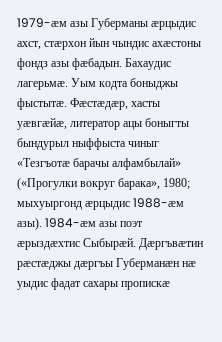1979-æм азы Губерманы æрцыдис ахст, стæрхон йын чындис ахæстоны фондз азы фæбадын. Бахаудис лагерьмæ. Уым кодта боныджы фыстытæ. Фæстæдæр, хасты уæвгæйæ, литератор ацы боныгты бындурыл ныффыста чиныг «Тезгъотæ барачы алфамбылай» («Прогулки вокруг барака», 1980; мыхуыргонд æрцыдис 1988-æм азы). 1984-æм азы поэт æрыздæхтис Сыбырæй. Дæргъвæтин рæстæджы дæргъы Губерманæн нæ уыдис фадат сахары пропискæ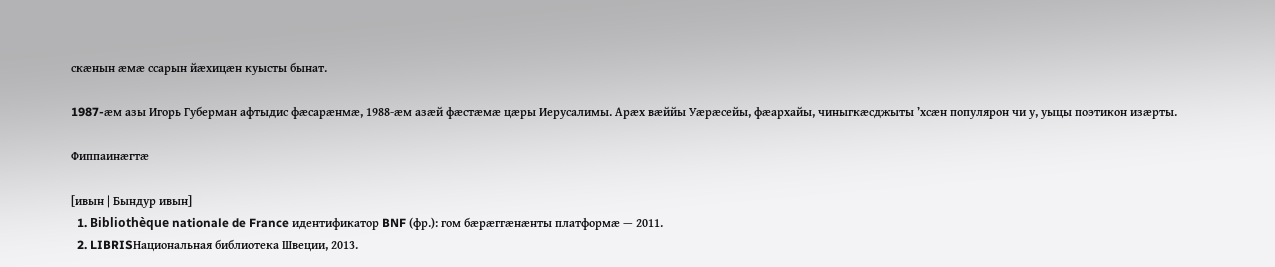скæнын æмæ ссарын йæхицæн куысты бынат.

1987-æм азы Игорь Губерман афтыдис фæсарæнмæ, 1988-æм азæй фæстæмæ цæры Иерусалимы. Арæх вæййы Уæрæсейы, фæархайы, чиныгкæсджыты ’хсæн популярон чи у, уыцы поэтикон изæрты.

Фиппаинæгтæ

[ивын | Бындур ивын]
  1. Bibliothèque nationale de France идентификатор BNF (фр.): гом бæрæггæнæнты платформæ — 2011.
  2. LIBRISНациональная библиотека Швеции, 2013.